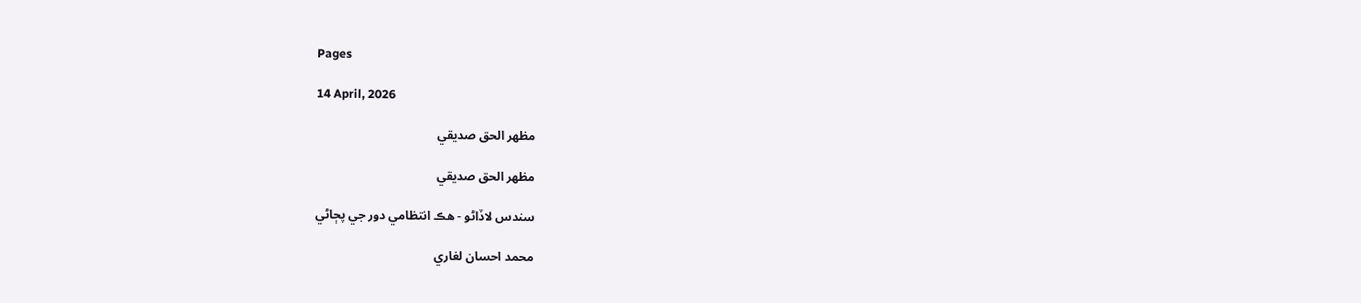Pages

14 April, 2026

مظهر الحق صديقي

مظهر الحق صديقي

سندس لاڏاڻو - هڪ انتظامي دور جي پڄاڻي

محمد احسان لغاري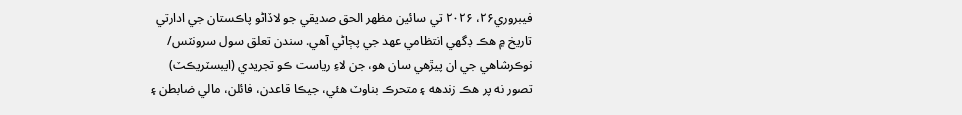فيبروري۲۶، ۲۰۲۶ تي سائين مظهر الحق صديقي جو لاڏاڻو پاڪستان جي ادارتي تاريخ ۾ هڪ ڊگھي انتظامي عهد جي پڄاڻي آهي. سندن تعلق سول سرونٽس/ نوڪرشاھي جي ان پيڙھي سان هو، جن لاءِ رياست ڪو تجريدي (ايبسٽريڪٽ) تصور نه پر هڪ زندهه ۽ متحرڪ بناوٽ هئي، جيڪا قاعدن، فائلن، مالي ضابطن ۽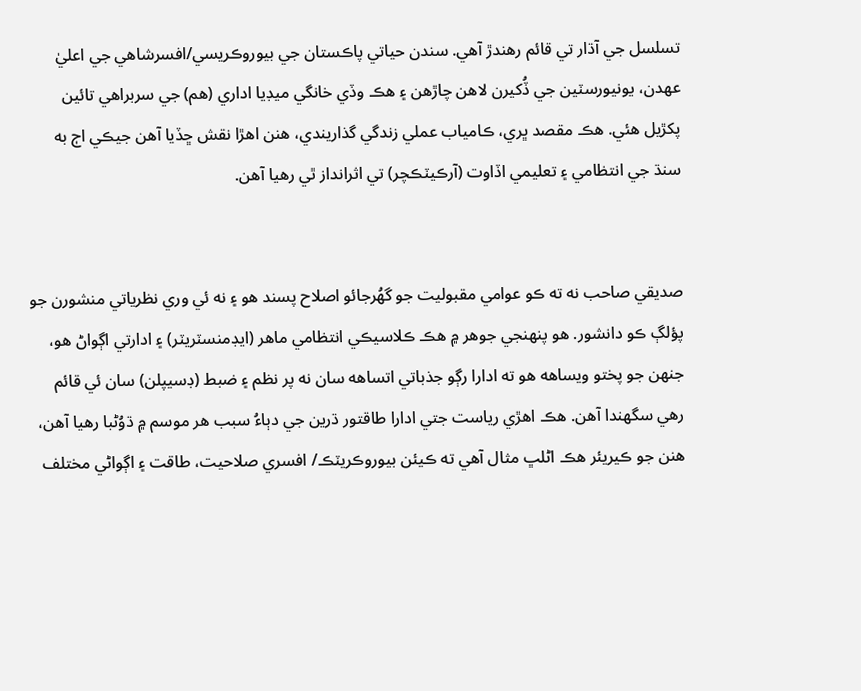تسلسل جي آڌار تي قائم رهندڙ آھي. سندن حياتي پاڪستان جي بيوروڪريسي/افسرشاھي جي اعليٰ عھدن، يونيورسٽين جي ڏُکيرن لاهن چاڙهن ۽ هڪ وڏي خانگي ميڊيا اداري (ھم) جي سربراهي تائين پکڙيل هئي. ھڪ مقصد ڀري، ڪامياب عملي زندگي گذاريندي، ھنن اهڙا نقش ڇڏيا آهن جيڪي اڄ به سنڌ جي انتظامي ۽ تعليمي اڏاوت (آرڪيٽڪچر) تي اثرانداز ٿي رهيا آهن.


صديقي صاحب نه ته ڪو عوامي مقبوليت جو گھُرجائو اصلاح پسند هو ۽ نه ئي وري نظرياتي منشورن جو پؤلڳ ڪو دانشور. هو پنهنجي جوهر ۾ هڪ ڪلاسيڪي انتظامي ماهر (ايڊمنسٽريٽر) ۽ ادارتي اڳواڻ هو، جنهن جو پختو ويساهه هو ته ادارا رڳو جذباتي اتساهه سان نه پر نظم ۽ ضبط (ڊسيپلن) سان ئي قائم رھي سگهندا آهن. هڪ اهڙي رياست جتي ادارا طاقتور ڌرين جي دٻاءُ سبب ھر موسم ۾ ڌوُڻبا رهيا آهن، ھنن جو ڪيريئر هڪ اڻلڀ مثال آهي ته ڪيئن بيوروڪريٽڪ/ افسري صلاحيت، طاقت ۽ اڳواڻي مختلف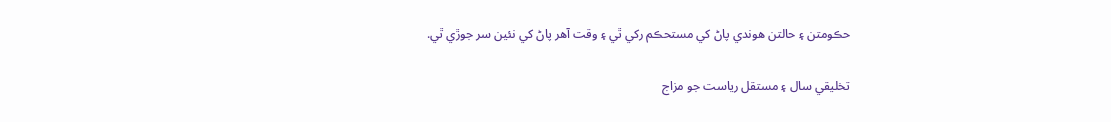حڪومتن ۽ حالتن ھوندي پاڻ کي مستحڪم رکي ٿي ۽ وقت آهر پاڻ کي نئين سر جوڙي ٿي.

تخليقي سال ۽ مستقل رياست جو مزاج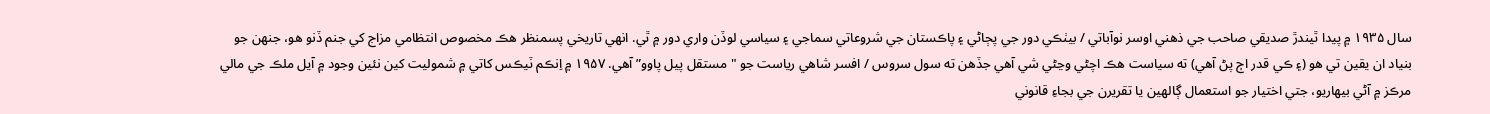سال ۱۹۳۵ ۾ پيدا ٿيندڙ صديقي صاحب جي ذهني اوسر نوآباتي / بيٺڪي دور جي پڄاڻي ۽ پاڪستان جي شروعاتي سماجي ۽ سياسي لوڏن واري دور ۾ ٿي. انھي تاريخي پسمنظر هڪ مخصوص انتظامي مزاج کي جنم ڏنو ھو، جنهن جو بنياد ان يقين تي هو (۽ ڪي قدر اڄ پڻ آھي) ته سياست هڪ اچڻي وڃڻي شي آهي جڏهن ته سول سروس / افسر شاھي رياست جو "مستقل پيل پاوو” آهي. ۱۹۵۷ ۾ اِنڪم ٽيڪس کاتي ۾ شموليت کين نئين وجود ۾ آيل ملڪ جي مالي مرڪز ۾ آڻي بيهاريو، جتي اختيار جو استعمال ڳالھين يا تقريرن جي بجاءِ قانوني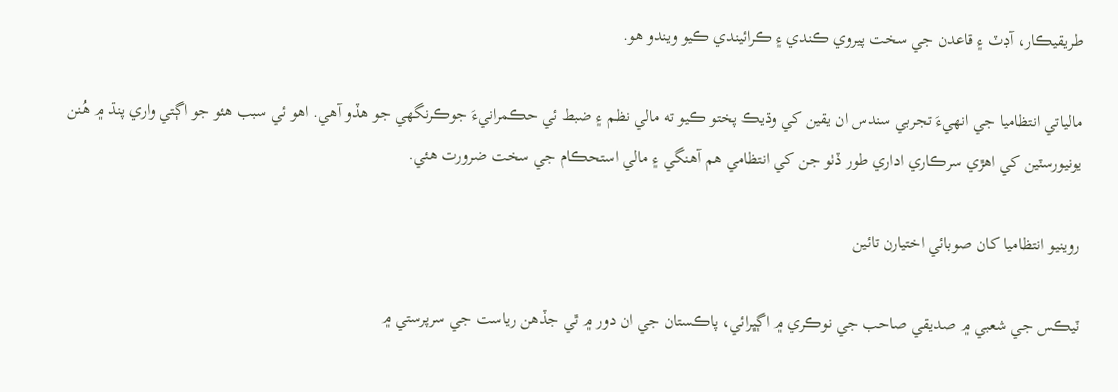طريقيڪار، آڊٽ ۽ قاعدن جي سخت پيروي ڪندي ۽ ڪرائيندي ڪيو ويندو هو.

مالياتي انتظاميا جي انهيءَ تجربي سندس ان يقين کي وڌيڪ پختو ڪيو ته مالي نظم ۽ ضبط ئي حڪمرانيءَ جوڪرنگهي جو هڏو آهي. اهو ئي سبب هئو جو اڳتي واري پنڌ ۾ ھُنن يونيورسٽين کي اهڙي سرڪاري اداري طور ڏٺو جن کي انتظامي هم آهنگي ۽ مالي استحڪام جي سخت ضرورت هئي.

روينيو انتظاميا کان صوبائي اختيارن تائين

ٽيڪس جي شعبي ۾ صديقي صاحب جي نوڪري ۾ اڳڀرائي، پاڪستان جي ان دور ۾ ٿي جڏهن رياست جي سرپرستي ۾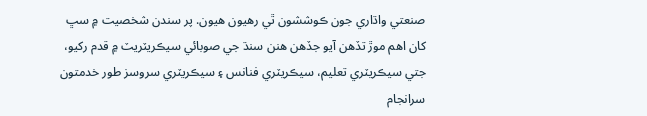صنعتي واڌاري جون ڪوششون ٿي رهيون هيون. پر سندن شخصيت ۾ سڀ کان اهم موڙ تڏهن آيو جڏهن هنن سنڌ جي صوبائي سيڪريٽريٽ ۾ قدم رکيو، جتي سيڪريٽري تعليم، سيڪريٽري فنانس ۽ سيڪريٽري سروسز طور خدمتون سرانجام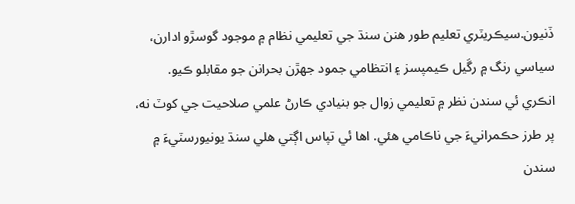ڏنيون.سيڪريٽري تعليم طور هنن سنڌ جي تعليمي نظام ۾ موجود گوسڙو ادارن، سياسي رنگ ۾ رڱيل ڪيمپسز ۽ انتظامي جمود جهڙن بحرانن جو مقابلو ڪيو. انڪري ئي سندن نظر ۾ تعليمي زوال جو بنيادي ڪارڻ علمي صلاحيت جي کوٽ نه، پر طرز حڪمرانيءَ جي ناڪامي هئي. اها ئي تپاس اڳتي هلي سنڌ يونيورسٽيءَ ۾ سندن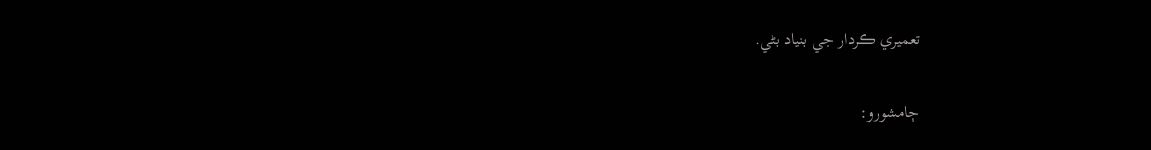تعميري ڪردار جي بنياد بڻي.

ڄامشورو: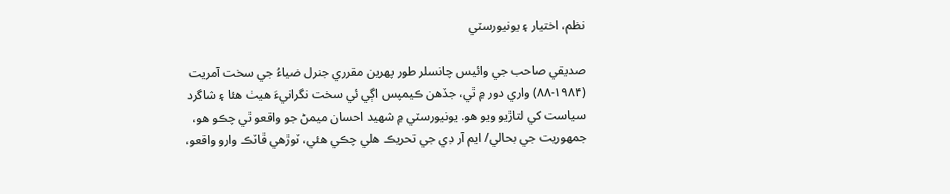نظم، اختيار ۽ يونيورسٽي

صديقي صاحب جي وائيس چانسلر طور پهرين مقرري جنرل ضياءُ جي سخت آمريت (۱۹۸۴-۸۸) واري دور ۾ ٿي، جڏهن ڪيمپس اڳي ئي سخت نگرانيءَ هيٺ هئا ۽ شاگرد سياست کي لتاڙيو ويو هو. يونيورسٽي ۾ شھيد احسان ميمڻ جو واقعو ٿي چڪو ھو، جمھوريت جي بحالي/ ايم آر ڊي جي تحريڪ ھلي چڪي ھئي، ٽوڙھي ڦاٽڪ وارو واقعو،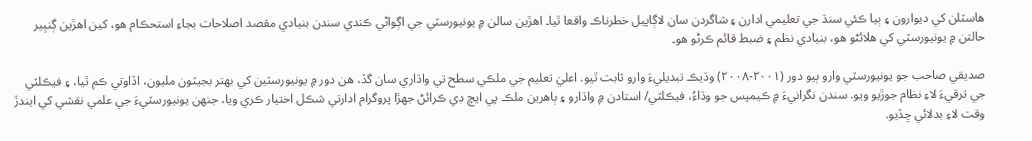ھاسٽلن کي ديوارون ۽ ٻيا ڪئي سنڌ جي تعليمي ادارن ۽ شاگردن سان لاڳاپيل خطرناڪ واقعا ٿيا۔ اھڙين سالن ۾ يونيورسٽي جي اڳواڻي ڪندي سندن بنيادي مقصد اصلاحات بجاءِ استحڪام هو، کين اھڙين ڳنڀير حالتن ۾ يونيورسٽي کي ھلائڻو ھو، بنيادي نظم ۽ ضبط قائم ڪرڻو هو۔

صديقي صاحب جو يونيورسٽي وارو ٻيو دور (۲۰۰۱-۲۰۰۸) وڌيڪ تبديليءَ وارو ثابت ٿيو. اعليٰ تعليم جي ملڪي سطح تي واڌاري سان گڏ، هن دور ۾ يونيورسٽين کي بھتر بجيٽون مليون، اڏاوتي ڪم ٿيا، ۽ فيڪلٽي جي ترقيءَ لاءِ نظام جوڙيو ويو. سندن نگرانيءَ ۾ ڪيمپس جو وڌاءُ، فيڪلٽي/ استادن ۾ واڌارو ۽ ٻاهرين ملڪ پي ايڇ ڊي ڪرائڻ جهڙا پروگرام ادارتي شڪل اختيار ڪري ويا، جنهن يونيورسٽيءَ جي علمي نقشي کي ايندڙ وقت لاءِ بدلائي ڇڏيو.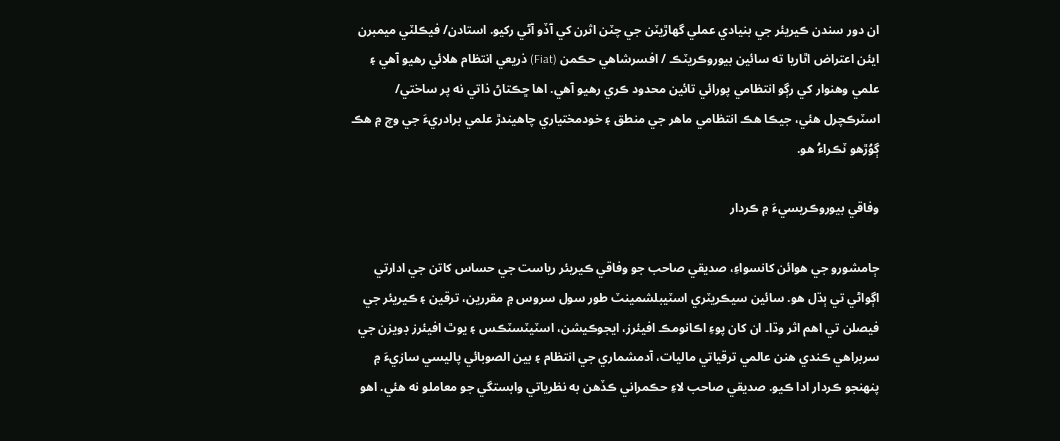ان دور سندن ڪيريئر جي بنيادي عملي گھاڙيٽن جي چٽن اثرن کي آڏو آڻي رکيو. استادن/ فيڪلٽي ميمبرن ايئن اعتراض اٿاريا ته سائين بيوروڪريٽڪ / افسرشاھي حڪمن (Fiat) ذريعي انتظام هلائي رهيو آهي ۽ علمي وھنوار کي رڳو انتظامي پورائي تائين محدود ڪري رهيو آهي. اها ڇڪتاڻ ذاتي نه پر ساختي/ اسٽرڪچرل هئي، جيڪا هڪ انتظامي ماهر جي منطق ۽ خودمختياري چاهيندڙ علمي برادريءَ جي وچ ۾ هڪ ڳوُڙھو ٽڪراءُ هو.

وفاقي بيوروڪريسيءَ ۾ ڪردار

ڄامشورو جي ھوائن کانسواءِ، صديقي صاحب جو وفاقي ڪيريئر رياست جي حساس کاتن جي ادارتي اڳواڻي تي ٻڌل هو. سائين سيڪريٽري اسٽيبلشمينٽ طور سول سروس ۾ مقررين، ترقين ۽ ڪيريئر جي فيصلن تي اھم اثر وڌا۔ ان کان پوءِ اڪانومڪ افيئرز، ايجوڪيشن، اسٽيٽسٽڪس ۽ يوٿ افيئرز ڊويزن جي سربراهي ڪندي هنن عالمي ترقياتي ماليات، آدمشماري جي انتظام ۽ بين الصوبائي پاليسي سازيءَ ۾ پنهنجو ڪردار ادا ڪيو. صديقي صاحب لاءِ حڪمراني ڪڏهن به نظرياتي وابستگي جو معاملو نه هئي. اهو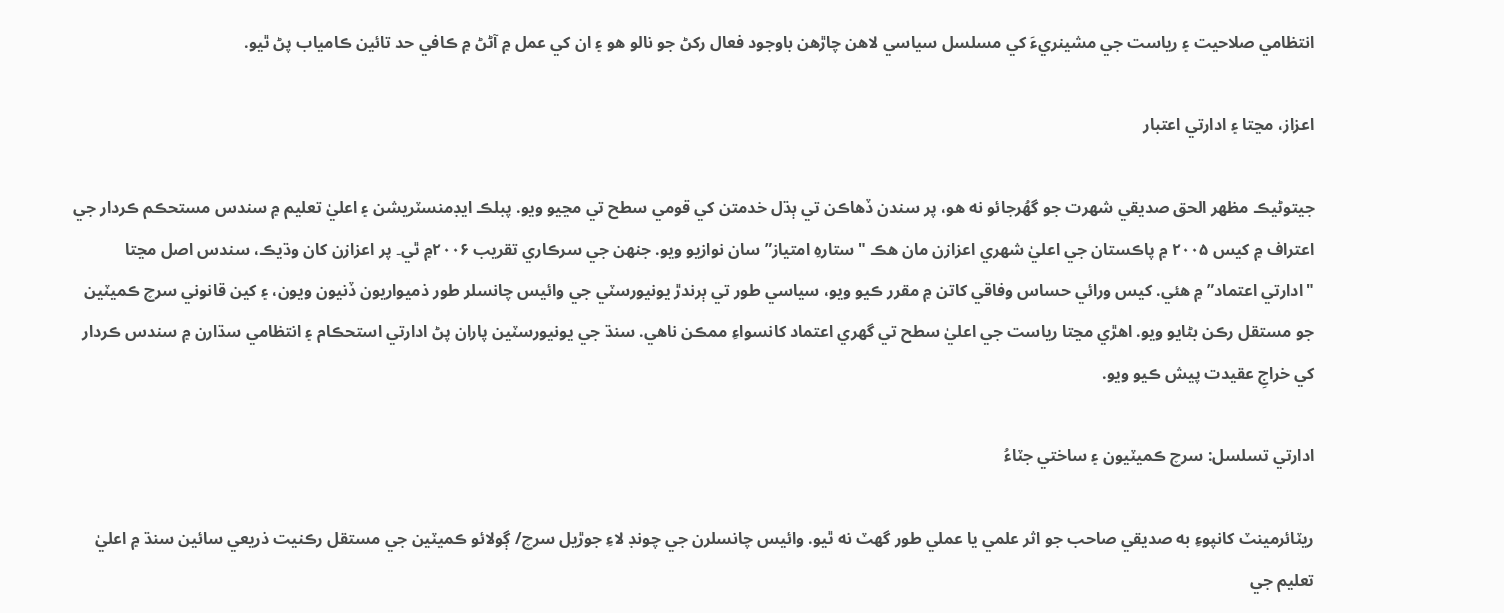انتظامي صلاحيت ۽ رياست جي مشينريءَ کي مسلسل سياسي لاهن چاڙهن باوجود فعال رکڻ جو نالو هو ۽ ان کي عمل ۾ آڻڻ ۾ ڪافي حد تائين ڪامياب پڻ ٿيو.

اعزاز، مڃتا ۽ ادارتي اعتبار

جيتوڻيڪ مظهر الحق صديقي شهرت جو گهُرجائو نه هو، پر سندن ڏھاڪن تي ٻڌل خدمتن کي قومي سطح تي مڃيو ويو. پبلڪ ايڊمنسٽريشن ۽ اعليٰ تعليم ۾ سندس مستحڪم ڪردار جي اعتراف ۾ کيس ۲۰۰۵ ۾ پاڪستان جي اعليٰ شهري اعزازن مان هڪ "ستارهِ امتياز” سان نوازيو ويو. جنھن جي سرڪاري تقريب ۲۰۰۶۾ ٿي۔ پر اعزازن کان وڌيڪ، سندس اصل مڃتا "ادارتي اعتماد” ۾ هئي. کيس ورائي حساس وفاقي کاتن ۾ مقرر ڪيو ويو، سياسي طور تي ٻرندڙ يونيورسٽي جي وائيس چانسلر طور ذميواريون ڏنيون ويون، ۽ کين قانوني سرچ ڪميٽين جو مستقل رڪن بڻايو ويو. اهڙي مڃتا رياست جي اعليٰ سطح تي گهري اعتماد کانسواءِ ممڪن ناهي. سنڌ جي يونيورسٽين پاران پڻ ادارتي استحڪام ۽ انتظامي سڌارن ۾ سندس ڪردار کي خراجِ عقيدت پيش ڪيو ويو.

ادارتي تسلسل: سرچ ڪميٽيون ۽ ساختي جٽاءُ

ريٽائرمينٽ کانپوءِ به صديقي صاحب جو اثر علمي يا عملي طور گهٽ نه ٿيو. وائيس چانسلرن جي چونڊ لاءِ جوڙيل سرچ/ ڳولائو ڪميٽين جي مستقل رڪنيت ذريعي سائين سنڌ ۾ اعليٰ تعليم جي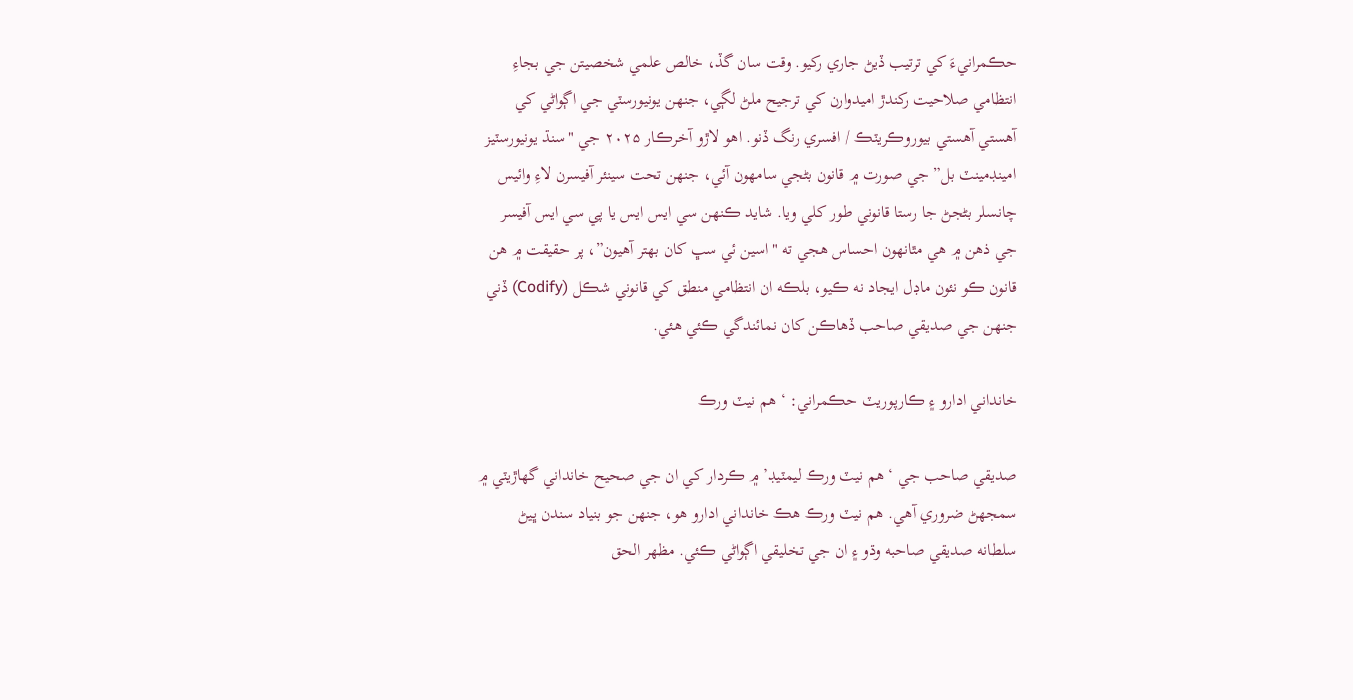حڪمرانيءَ کي ترتيب ڏيڻ جاري رکيو. وقت سان گڏ، خالص علمي شخصيتن جي بجاءِ انتظامي صلاحيت رکندڙ اميدوارن کي ترجيح ملڻ لڳي، جنهن يونيورسٽي جي اڳواڻي کي آهستي آهستي بيوروڪريٽڪ / افسري رنگ ڏنو. اهو لاڙو آخرڪار ۲۰۲۵ جي "سنڌ يونيورسٽيز امينڊمينٽ بل” جي صورت ۾ قانون بڻجي سامهون آئي، جنهن تحت سينئر آفيسرن لاءِ وائيس چانسلر بڻجڻ جا رستا قانوني طور کلي ويا. شايد ڪنهن سي ايس ايس يا پي سي ايس آفيسر جي ذهن ۾ هي مٿانهون احساس هجي ته "اسين ئي سڀ کان بهتر آهيون”، پر حقيقت ۾ هن قانون ڪو نئون ماڊل ايجاد نه ڪيو، بلڪه ان انتظامي منطق کي قانوني شڪل (Codify) ڏني جنهن جي صديقي صاحب ڏهاڪن کان نمائندگي ڪئي هئي.

خانداني ادارو ۽ ڪارپوريٽ حڪمراني: ‘هم نيٽ ورڪ

صديقي صاحب جي ‘هم نيٽ ورڪ ليمٽيڊ’ ۾ ڪردار کي ان جي صحيح خانداني گھاڙيٽي ۾ سمجهڻ ضروري آهي. هم نيٽ ورڪ هڪ خانداني ادارو هو، جنهن جو بنياد سندن ڀيڻ سلطانه صديقي صاحبه وڌو ۽ ان جي تخليقي اڳواڻي ڪئي. مظهر الحق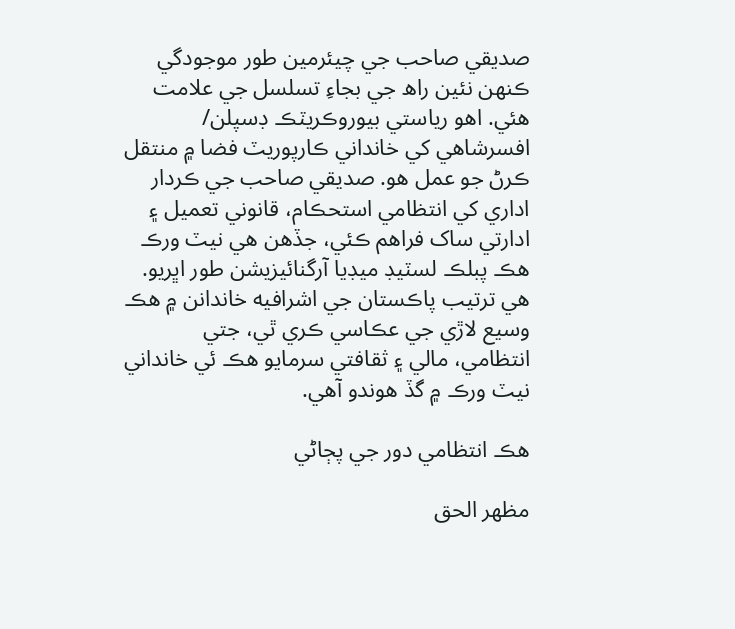صديقي صاحب جي چيئرمين طور موجودگي ڪنهن نئين راھ جي بجاءِ تسلسل جي علامت هئي. اهو رياستي بيوروڪريٽڪ ڊسپلن/ افسرشاھي کي خانداني ڪارپوريٽ فضا ۾ منتقل ڪرڻ جو عمل هو. صديقي صاحب جي ڪردار اداري کي انتظامي استحڪام، قانوني تعميل ۽ ادارتي ساک فراهم ڪئي، جڏهن هي نيٽ ورڪ هڪ پبلڪ لسٽيڊ ميڊيا آرگنائيزيشن طور اڀريو. هي ترتيب پاڪستان جي اشرافيه خاندانن ۾ هڪ وسيع لاڙي جي عڪاسي ڪري ٿي، جتي انتظامي، مالي ۽ ثقافتي سرمايو هڪ ئي خانداني نيٽ ورڪ ۾ گڏ هوندو آهي.

هڪ انتظامي دور جي پڄاڻي

مظهر الحق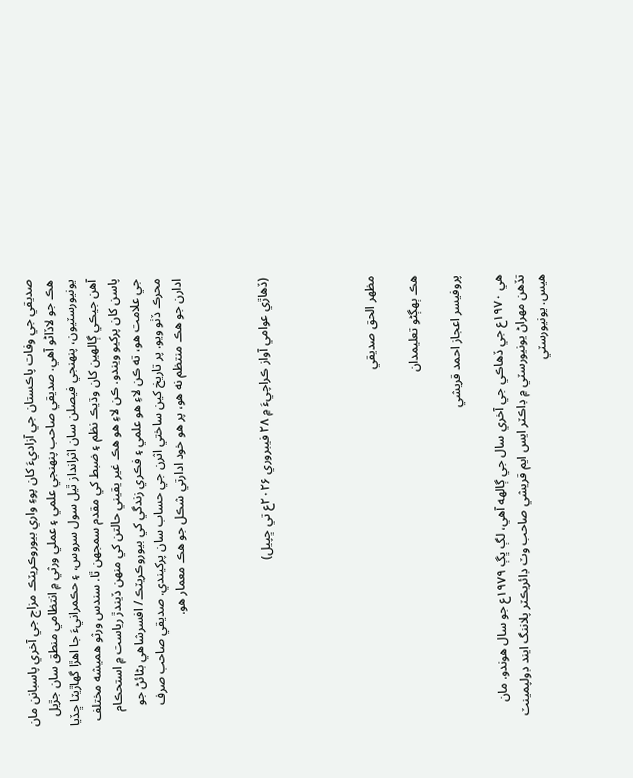صديقي جي وفات پاڪستان جي آزاديءَ کان پوءِ واري بيوروڪريٽڪ مزاج جي آخري پاسبانن مان هڪ جو لاڏاڻو آهي. صديقي صاحب پنهنجي علمي ۽ عملي ورثي ۾ انتظامي منطق سان جڙيل يونيورسٽيون، پنهنجي فيصلن سان اثرانداز ٿيل سول سروس، ۽ حڪمرانيءَ جا اهڙا گھاڙيٽا ڇڏيا آھن جيڪي ڳالھين کان وڌيڪ نظم ۽ ضبط کي مقدم سمجهن ٿا. سندس ورثو هميشه مختلف پاسن کان پرکيو ويندو. ڪن لاءِ هو هڪ غير يقيني حالتن کي منھن ڏيندڙ رياست ۾ استحڪام جي علامت هو، ته ڪن لاءِ هو علمي ۽ فڪري زندگي کي بيوروڪريٽڪ/ افسرشاھي بڻائڻ جو محرڪ ڏٺو ويو. پر تاريخ کين ساختي اثرن جي حساب سان پرکيندي. صديقي صاحب صرف ادارن جو هڪ منتظم نه هو، پر هو خود ادارتي شڪل جو هڪ معمار هو.



(ڏھاڙي عوامي آواز ڪراچيءَ ۾ ۲۸ فيبروري ۲۰۲۶ع تي ڇپيل)




مظهر الحق صديقي

هڪ ٻهڳڻو تعليمدان

پروفيسر اعجاز احمد قريشي

هي ۱۹۷۰ع جي ڏهاڪي جي آخري سال جي ڳالهه آهي، لڳ ڀڳ ۱۹۷۹ع جو سال هوندو. مان تڏهن مهراڻ يونيورسٽي ۾ ڊاڪٽر ايس ايم قريشي صاحب وٽ ڊائريڪٽر پلاننگ ايند ڊولپمينٽ هيس. يونيورسٽي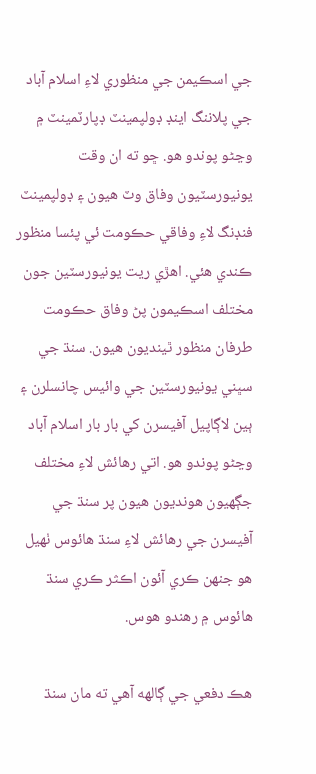جي اسڪيمن جي منظوري لاءِ اسلام آباد جي پلاننگ اينڊ ڊولپمينٽ ڊپارٽمينٽ ۾ وڃڻو پوندو هو. ڇو ته ان وقت يونيورسٽيون وفاق وٽ هيون ۽ ڊولپمينٽ فنڊنگ لاءِ وفاقي حڪومت ئي پئسا منظور ڪندي هئي. اهڙي ريت يونيورسٽين جون مختلف اسڪيمون پڻ وفاق حڪومت طرفان منظور ٿينديون هيون. سنڌ جي سڀني يونيورسٽين جي وائيس چانسلرن ۽ ٻين لاڳاپيل آفيسرن کي بار بار اسلام آباد وڃڻو پوندو هو. اتي رهائش لاءِ مختلف جڳهيون هونديون هيون پر سنڌ جي آفيسرن جي رهائش لاءِ سنڌ هائوس ٺهيل هو جنهن ڪري آئون اڪثر ڪري سنڌ هائوس ۾ رهندو هوس.

هڪ دفعي جي ڳالهه آهي ته مان سنڌ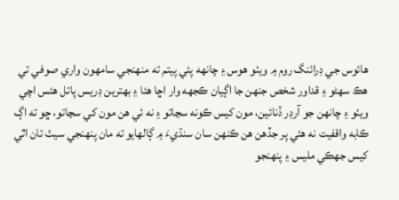هائوس جي ڊرائنگ روم ۾ ويٺو هوس ۽ چانهه پئي پيتم ته منهنجي سامهون واري صوفي تي هڪ سهڻو ۽ قداور شخص جنهن جا اڳيان ڪجهه وار اڇا هئا ۽ بهترين ڊريس پاتل هئس اچي ويٺو ۽ چانهن جو آرڊر ڏنائين، مون کيس ڪونه سڃاتو ۽ نه ئي هن مون کي سڃاتو، ڇو ته اڳ ڪابه واقفيت نه هئي پر جڏهن هن ڪنهن سان سنڌيءَ ۾ ڳالهايو ته مان پنهنجي سيٽ تان اٿي کيس جهڪي مليس ۽ پنهنجو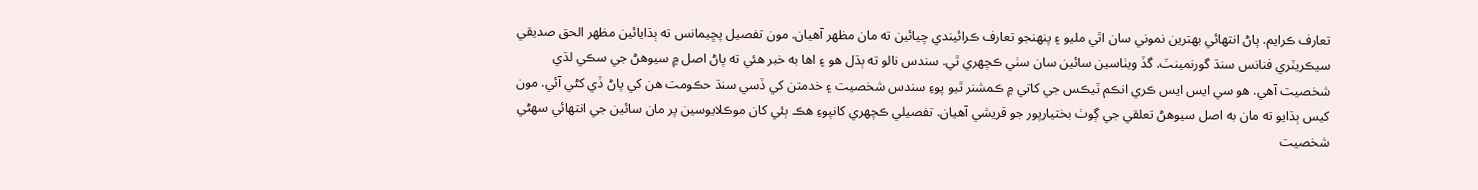تعارف ڪرايم. پاڻ انتهائي بهترين نموني سان اٿي مليو ۽ پنهنجو تعارف ڪرائيندي چيائين ته مان مظهر آهيان. مون تفصيل پڇيمانس ته ٻڌايائين مظهر الحق صديقي سيڪريٽري فنانس سنڌ گورنمينٽ. گڏ ويٺاسين سائين سان سٺي ڪچهري ٿي. سندس نالو ته ٻڌل هو ۽ اها به خبر هئي ته پاڻ اصل ۾ سيوهڻ جي سڪي لڌي شخصيت آهي. هو سي ايس ايس ڪري انڪم ٽيڪس جي کاتي ۾ ڪمشنر ٿيو پوءِ سندس شخصيت ۽ خدمتن کي ڏسي سنڌ حڪومت هن کي پاڻ ڏي کڻي آئي. مون کيس ٻڌايو ته مان به اصل سيوهڻ تعلقي جي ڳوٺ بختيارپور جو قريشي آهيان. تفصيلي ڪچهري کانپوءِ هڪ ٻئي کان موڪلايوسين پر مان سائين جي انتهائي سهڻي شخصيت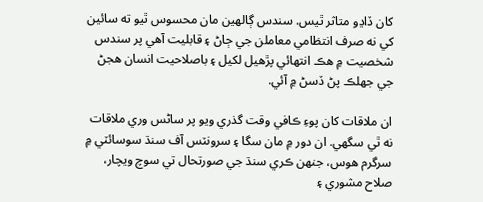کان ڏاڍو متاثر ٿيس. سندس ڳالهين مان محسوس ٿيو ته سائين کي نه صرف انتظامي معاملن جي ڄاڻ ۽ قابليت آهي پر سندس شخصيت ۾ هڪ انتهائي پڙهيل لکيل ۽ باصلاحيت انسان هجڻ جي جهلڪ پڻ ڏسڻ ۾ آئي.

ان ملاقات کان پوءِ ڪافي وقت گذري ويو پر ساڻس وري ملاقات نه ٿي سگهي. ان دور ۾ مان سگا ۽ سرونٽس آف سنڌ سوسائٽي ۾ سرگرم هوس، جنهن ڪري سنڌ جي صورتحال تي سوچ ويچار، صلاح مشوري ۽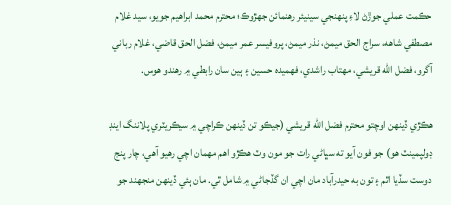حڪمت عملي جوڙڻ لاءِ پنهنجي سينيئر رهنمائن جهڙوڪ؛ محترم محمد ابراهيم جويو، سيد غلام مصطفي شاهه، سراج الحق ميمڻ، نذر ميمڻ، پروفيسر عمر ميمڻ، فضل الحق قاضي، غلام رباني آگرو، فضل الله قريشي، مهتاب راشدي، فهميده حسين ۽ ٻين سان رابطي ۾ رهندو هوس.

هڪڙي ڏينهن اوچتو محترم فضل الله قريشي (جيڪو تن ڏينهن ڪراچي ۾ سيڪريٽري پلاننگ اينڊ ڊولپمينٽ هو) جو فون آيو ته سڀاڻي رات جو مون وٽ هڪڙو اهم مهمان اچي رهيو آهي، چار پنج دوست سڏيا اٿم ۽ تون به حيدرآباد مان اچي ان گڏجاڻي ۾ شامل ٿي. مان ٻئي ڏينهن منجهند جو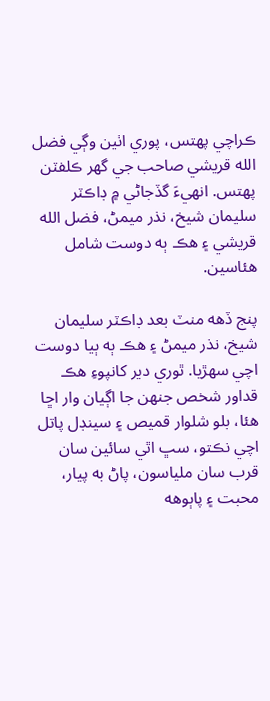ڪراچي پهتس، پوري اٺين وڳي فضل الله قريشي صاحب جي گهر ڪلفٽن پهتس. انهيءَ گڏجاڻي ۾ ڊاڪٽر سليمان شيخ، نذر ميمڻ، فضل الله قريشي ۽ هڪ ٻه دوست شامل هئاسين.

پنج ڏهه منٽ بعد ڊاڪٽر سليمان شيخ، نذر ميمڻ ۽ هڪ ٻه ٻيا دوست اچي سهڙيا. ٿوري دير کانپوءِ هڪ قداور شخص جنهن جا اڳيان وار اڇا هئا، بلو شلوار قميص ۽ سينڊل پاتل اچي نڪتو، سڀ اٿي سائين سان قرب سان ملياسون، پاڻ به پيار، محبت ۽ پاٻوهه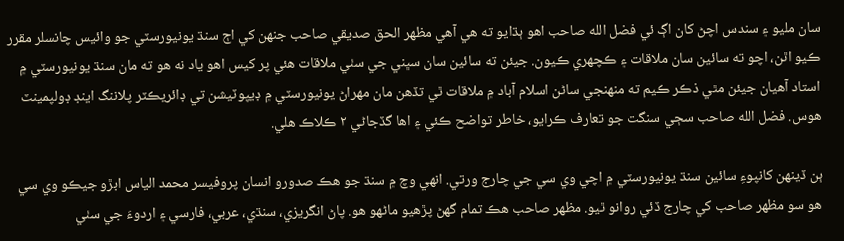سان مليو ۽ سندس اچڻ کان اڳ ئي فضل الله صاحب اهو ٻڌايو ته هي آهي مظهر الحق صديقي صاحب جنهن کي اڄ سنڌ يونيورسٽي جو وائيس چانسلر مقرر ڪيو اٿن، اچو ته سائين سان ملاقات ۽ ڪچهري ڪيون. جيئن ته سائين سان سڀني جي سٺي ملاقات هئي پر کيس اهو ياد نه هو ته مان سنڌ يونيورسٽي ۾ استاد آهيان جيئن مٿي ذڪر ڪيم ته منهنجي ساڻن اسلام آباد ۾ ملاقات ٿي تڏهن مان مهراڻ يونيورسٽي ۾ ڊيپوٽيشن تي ڊائريڪٽر پلاننگ اينڊ ڊولپمينٽ هوس. فضل الله صاحب سڄي سنگت جو تعارف ڪرايو، خاطر تواضح ڪئي ۽ اها گڏجاڻي ۲ ڪلاڪ هلي.

ٻن ڏينهن کانپوءِ سائين سنڌ يونيورسٽي ۾ اچي وي سي جي چارج ورتي. انهي وچ ۾ سنڌ جو هڪ صدورو انسان پروفيسر محمد الياس ابڙو جيڪو وي سي هو سو مظهر صاحب کي چارج ڏئي روانو ٿيو. مظهر صاحب هڪ تمام گهڻ پڙهيو ماڻهو هو. پاڻ انگريزي، سنڌي، عربي، فارسي ۽ اردوءَ جي سٺي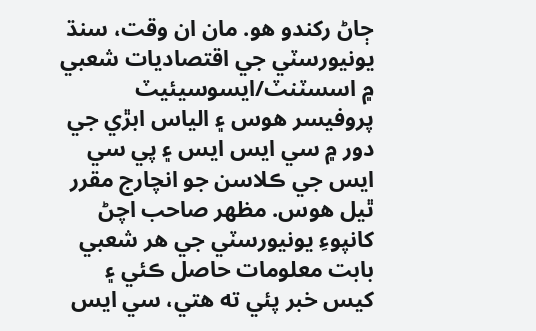ڄاڻ رکندو هو. مان ان وقت، سنڌ يونيورسٽي جي اقتصاديات شعبي ۾ اسسٽنٽ/ايسوسيئيٽ پروفيسر هوس ۽ الياس ابڙي جي دور ۾ سي ايس ايس ۽ پي سي ايس جي ڪلاسن جو انچارج مقرر ٿيل هوس. مظهر صاحب اچڻ کانپوءِ يونيورسٽي جي هر شعبي بابت معلومات حاصل ڪئي ۽ کيس خبر پئي ته هتي، سي ايس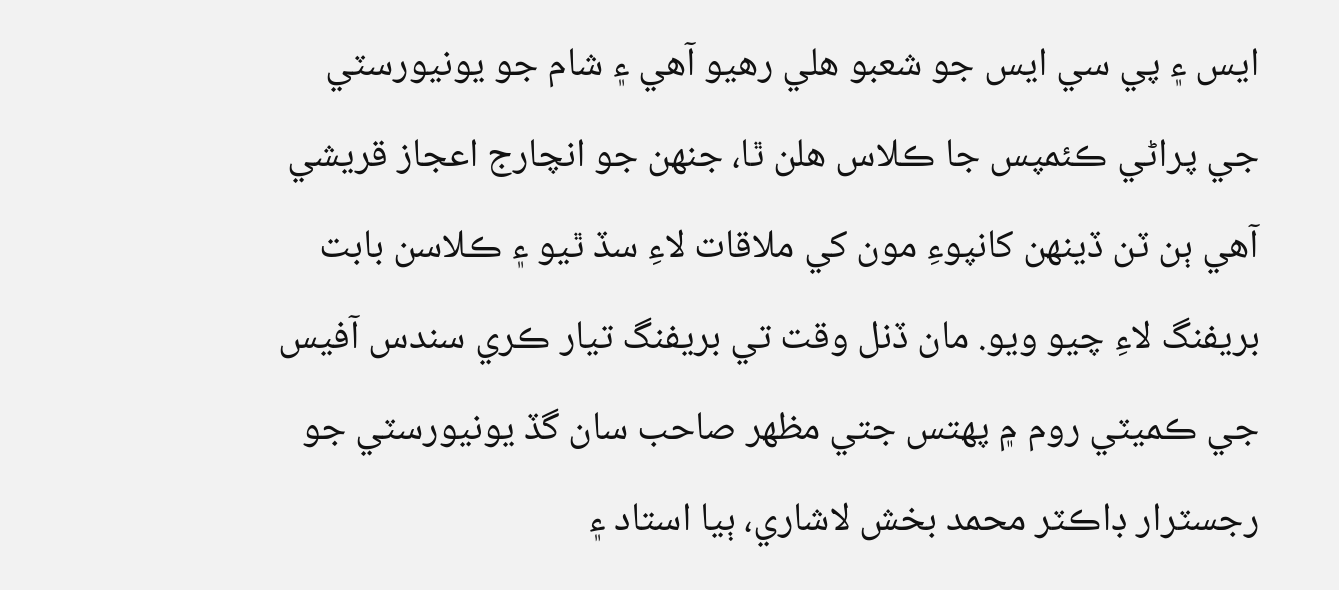ايس ۽ پي سي ايس جو شعبو هلي رهيو آهي ۽ شام جو يونيورسٽي جي پراڻي ڪئمپس جا ڪلاس هلن ٿا، جنهن جو انچارج اعجاز قريشي آهي ٻن ٽن ڏينهن کانپوءِ مون کي ملاقات لاءِ سڏ ٿيو ۽ ڪلاسن بابت بريفنگ لاءِ چيو ويو. مان ڏنل وقت تي بريفنگ تيار ڪري سندس آفيس جي ڪميٽي روم ۾ پهتس جتي مظهر صاحب سان گڏ يونيورسٽي جو رجسٽرار ڊاڪٽر محمد بخش لاشاري، ٻيا استاد ۽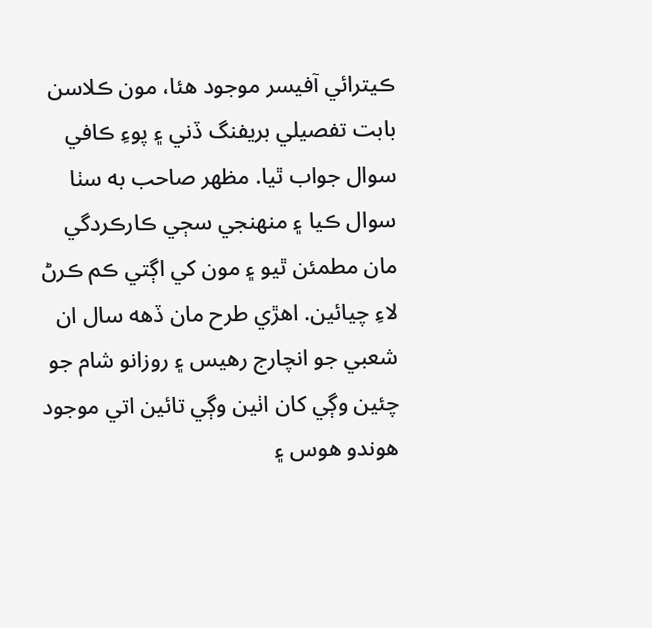ڪيترائي آفيسر موجود هئا، مون ڪلاسن بابت تفصيلي بريفنگ ڏني ۽ پوءِ ڪافي سوال جواب ٿيا. مظهر صاحب به سٺا سوال ڪيا ۽ منهنجي سڄي ڪارڪردگي مان مطمئن ٿيو ۽ مون کي اڳتي ڪم ڪرڻ لاءِ چيائين. اهڙي طرح مان ڏهه سال ان شعبي جو انچارج رهيس ۽ روزانو شام جو چئين وڳي کان اٺين وڳي تائين اتي موجود هوندو هوس ۽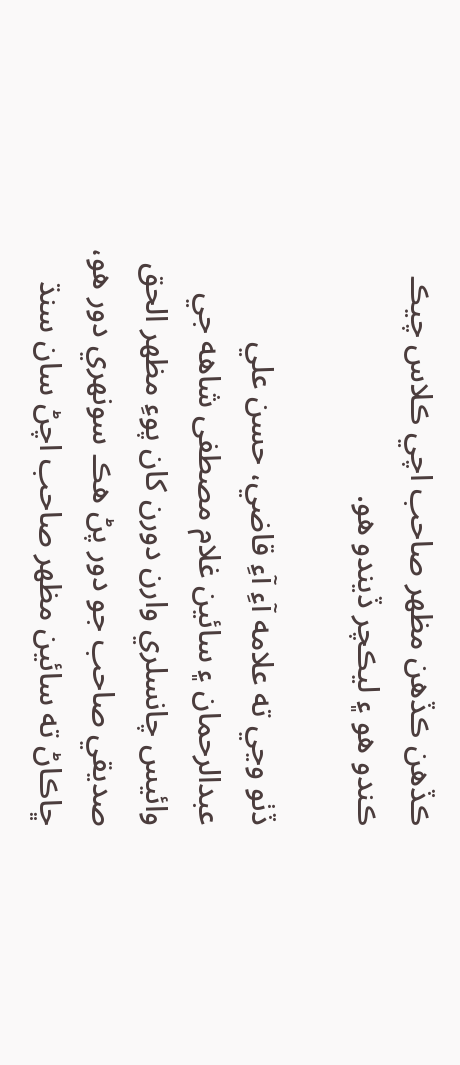ڪڏهن ڪڏهن مظهر صاحب اچي ڪلاس چيڪ ڪندو هو ۽ ليڪچر ڏيندو هو.

ڏٺو وڃي ته علامه آءِ آءِ قاضي، حسن علي عبدالرحمان ۽ سائين غلام مصطفى شاهه جي وائيس چانسلري وارن دورن کان پوءِ مظهر الحق صديقي صاحب جو دور پڻ هڪ سونهري دور هو، ڇاڪاڻ ته سائين مظهر صاحب اچڻ سان سنڌ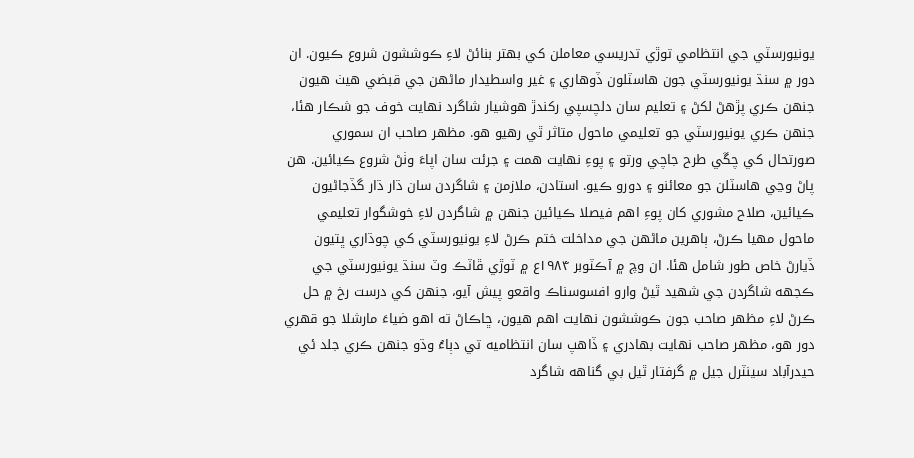يونيورسٽي جي انتظامي توڙي تدريسي معاملن کي بهتر بنائڻ لاءِ ڪوششون شروع ڪيون. ان دور ۾ سنڌ يونيورسٽي جون هاسٽلون ڏوهاري ۽ غير واسطيدار ماڻهن جي قبضي هيٺ هيون جنهن ڪري پڙهڻ لکڻ ۽ تعليم سان دلچسپي رکندڙ هوشيار شاگرد نهايت خوف جو شڪار هئا، جنهن ڪري يونيورسٽي جو تعليمي ماحول متاثر ٿي رهيو هو. مظهر صاحب ان سموري صورتحال کي چڱي طرح جاچي ورتو ۽ پوءِ نهايت همت ۽ جرئت سان اپاءَ وٺڻ شروع ڪيائين. هن پاڻ وڃي هاسٽلن جو معائنو ۽ دورو ڪيو. استادن، ملازمن ۽ شاگردن سان ڌار ڌار گڏجاڻيون ڪيائين، صلاح مشوري کان پوءِ اهم فيصلا ڪيائين جنهن ۾ شاگردن لاءِ خوشگوار تعليمي ماحول مهيا ڪرڻ، ٻاهرين ماڻهن جي مداخلت ختم ڪرڻ لاءِ يونيورسٽي کي چوڌاري ڀتيون ڏيارڻ خاص طور شامل هئا. ان وچ ۾ آڪٽوبر ۱۹۸۴ع ۾ ٽوڙي ڦاٽڪ وٽ سنڌ يونيورسٽي جي ڪجهه شاگردن جي شهيد ٿيڻ وارو افسوسناڪ واقعو پيش آيو، جنهن کي درست رخ ۾ حل ڪرڻ لاءِ مظهر صاحب جون ڪوششون نهايت اهم هيون، ڇاڪاڻ ته اهو ضياءَ مارشلا جو قهري دور هو، مظهر صاحب نهايت بهادري ۽ ڏاهپ سان انتظاميه تي دٻاءُ وڌو جنهن ڪري جلد ئي حيدرآباد سينٽرل جيل ۾ گرفتار ٿيل بي گناهه شاگرد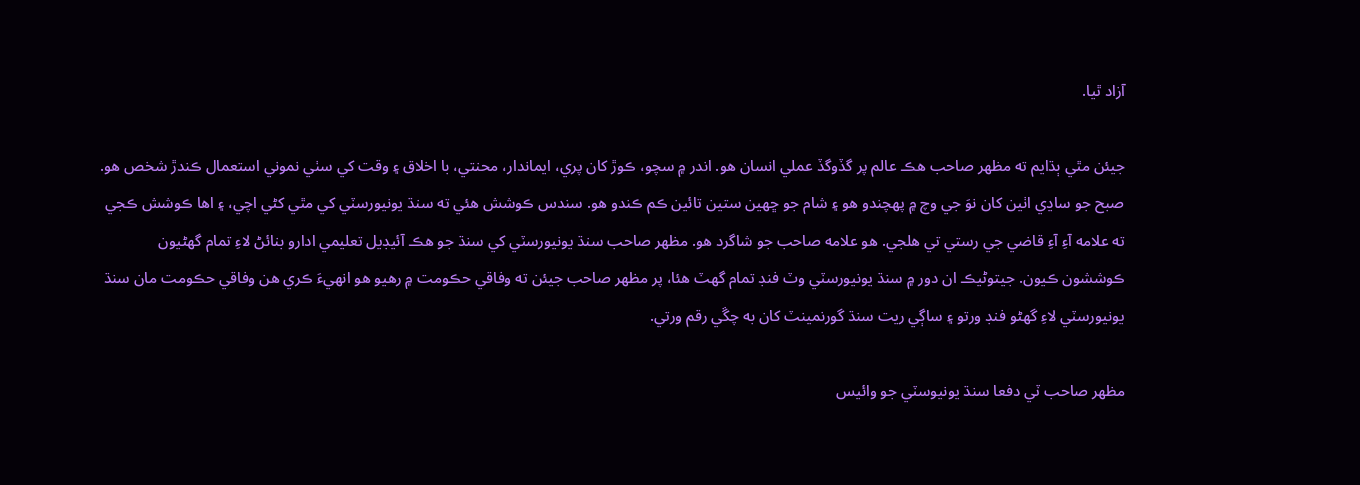آزاد ٿيا.

جيئن مٿي ٻڌايم ته مظهر صاحب هڪ عالم پر گڏوگڏ عملي انسان هو. اندر ۾ سچو، ڪوڙ کان پري، ايماندار، محنتي، با اخلاق ۽ وقت کي سٺي نموني استعمال ڪندڙ شخص هو. صبح جو ساڍي اٺين کان نوَ جي وچ ۾ پهچندو هو ۽ شام جو ڇهين ستين تائين ڪم ڪندو هو. سندس ڪوشش هئي ته سنڌ يونيورسٽي کي مٿي کڻي اچي، ۽ اها ڪوشش ڪجي ته علامه آءِ آءِ قاضي جي رستي تي هلجي. هو علامه صاحب جو شاگرد هو. مظهر صاحب سنڌ يونيورسٽي کي سنڌ جو هڪ آئيڊيل تعليمي ادارو بنائڻ لاءِ تمام گهڻيون ڪوششون ڪيون. جيتوڻيڪ ان دور ۾ سنڌ يونيورسٽي وٽ فنڊ تمام گهٽ هئا، پر مظهر صاحب جيئن ته وفاقي حڪومت ۾ رهيو هو انهيءَ ڪري هن وفاقي حڪومت مان سنڌ يونيورسٽي لاءِ گهڻو فنڊ ورتو ۽ ساڳي ريت سنڌ گورنمينٽ کان به چڱي رقم ورتي.

مظهر صاحب ٽي دفعا سنڌ يونيوسٽي جو وائيس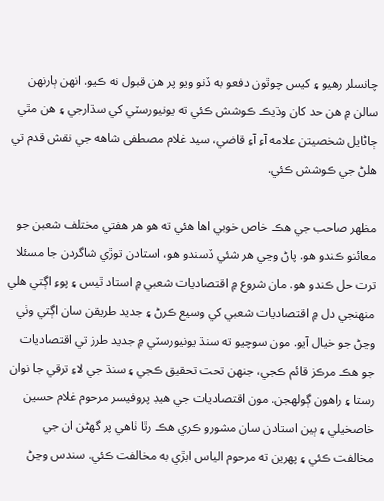چانسلر رهيو ۽ کيس چوٿون دفعو به ڏنو ويو پر هن قبول نه ڪيو. انهن ٻارنهن سالن ۾ هن حد کان وڌيڪ ڪوشش ڪئي ته يونيورسٽي کي سڌارجي ۽ هن مٿي ڄاڻايل شخصيتن علامه آءِ آءِ قاضي، سيد غلام مصطفى شاهه جي نقش قدم تي هلڻ جي ڪوشش ڪئي.

مظهر صاحب جي هڪ خاص خوبي اها هئي ته هو هر هفتي مختلف شعبن جو معائنو ڪندو هو. پاڻ وڃي هر شئي ڏسندو هو، استادن توڙي شاگردن جا مسئلا ترت حل ڪندو هو. مان شروع ۾ اقتصاديات شعبي ۾ استاد ٿيس ۽ پوءِ اڳتي هلي منهنجي دل ۾ اقتصاديات شعبي کي وسيع ڪرڻ ۽ جديد طريقن سان اڳتي وٺي وڃڻ جو خيال آيو. مون سوچيو ته سنڌ يونيورسٽي ۾ جديد طرز تي اقتصاديات جو هڪ مرڪز قائم ڪجي، جنهن تحت تحقيق ڪجي ۽ سنڌ جي لاءِ ترقي جا نوان رستا ۽ راهون ڳولهجن. مون اقتصاديات جي هيڊ پروفيسر مرحوم غلام حسين خاصخيلي ۽ ٻين استادن سان مشورو ڪري هڪ رٿا ٺاهي پر گهڻن ان جي مخالفت ڪئي ۽ پهرين ته مرحوم الياس ابڙي به مخالفت ڪئي. سندس وڃڻ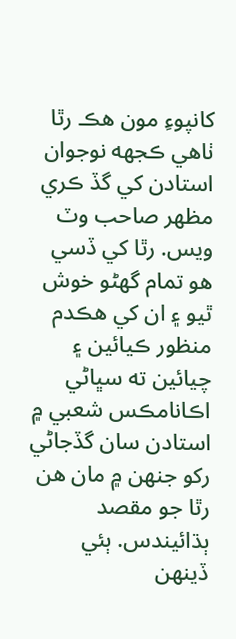کانپوءِ مون هڪ رٿا ٺاهي ڪجهه نوجوان استادن کي گڏ ڪري مظهر صاحب وٽ ويس. رٿا کي ڏسي هو تمام گهڻو خوش ٿيو ۽ ان کي هڪدم منظور ڪيائين ۽ چيائين ته سڀاڻي اڪانامڪس شعبي ۾ استادن سان گڏجاڻي رکو جنهن ۾ مان هن رٿا جو مقصد ٻڌائيندس. ٻئي ڏينهن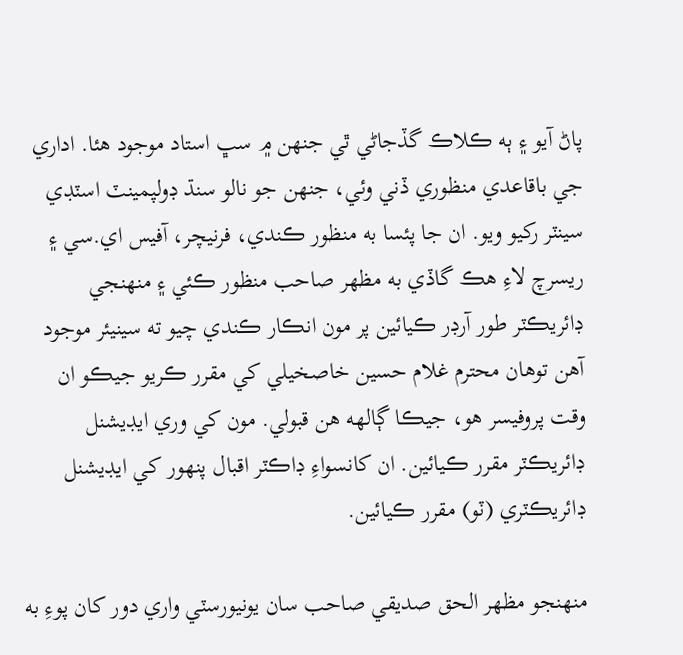پاڻ آيو ۽ ٻه ڪلاڪ گڏجاڻي ٿي جنهن ۾ سڀ استاد موجود هئا. اداري جي باقاعدي منظوري ڏني وئي، جنهن جو نالو سنڌ ڊولپمينٽ اسٽڊي سينٽر رکيو ويو. ان جا پئسا به منظور ڪندي، فرنيچر، آفيس اي.سي ۽ ريسرچ لاءِ هڪ گاڏي به مظهر صاحب منظور ڪئي ۽ منهنجي ڊائريڪٽر طور آرڊر ڪيائين پر مون انڪار ڪندي چيو ته سينيئر موجود آهن توهان محترم غلام حسين خاصخيلي کي مقرر ڪريو جيڪو ان وقت پروفيسر هو، جيڪا ڳالهه هن قبولي. مون کي وري ايڊيشنل ڊائريڪٽر مقرر ڪيائين. ان کانسواءِ ڊاڪٽر اقبال پنهور کي ايڊيشنل ڊائريڪٽري (ٽو) مقرر ڪيائين.

منهنجو مظهر الحق صديقي صاحب سان يونيورسٽي واري دور کان پوءِ به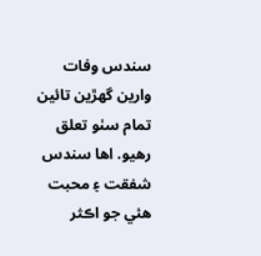سندس وفات وارين گهڙين تائين تمام سٺو تعلق رهيو. اها سندس شفقت ۽ محبت هئي جو اڪثر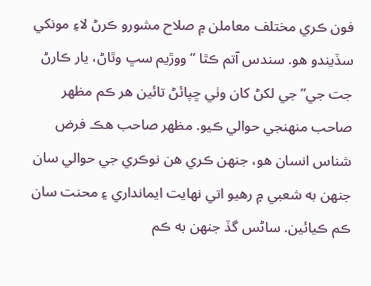فون ڪري مختلف معاملن ۾ صلاح مشورو ڪرڻ لاءِ مونکي سڏيندو هو. سندس آتم ڪٿا ”ووڙيم سڀ وٿاڻ، يار ڪارڻ جت جي” جي لکڻ کان وٺي ڇپائڻ تائين هر ڪم مظهر صاحب منهنجي حوالي ڪيو. مظهر صاحب هڪ فرض شناس انسان هو، جنهن ڪري هن نوڪري جي حوالي سان جنهن به شعبي ۾ رهيو اتي نهايت ايمانداري ۽ محنت سان ڪم ڪيائين. ساڻس گڏ جنهن به ڪم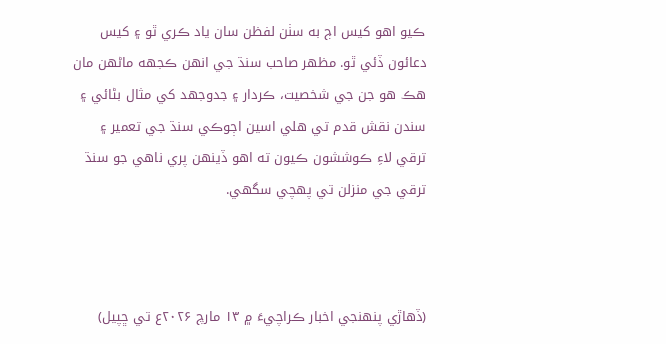ڪيو اهو کيس اڄ به سٺن لفظن سان ياد ڪري ٿو ۽ کيس دعائون ڏئي ٿو. مظهر صاحب سنڌ جي انهن ڪجهه ماڻهن مان هڪ هو جن جي شخصيت، ڪردار ۽ جدوجهد کي مثال بڻائي ۽ سندن نقش قدم تي هلي اسين اڄوڪي سنڌ جي تعمير ۽ ترقي لاءِ ڪوششون ڪيون ته اهو ڏينهن پري ناهي جو سنڌ ترقي جي منزلن تي پهچي سگهي.



(ڏھاڙي پنھنجي اخبار ڪراچيءَ ۾ ۱۳ مارچ ۲۰۲۶ع تي ڇپيل)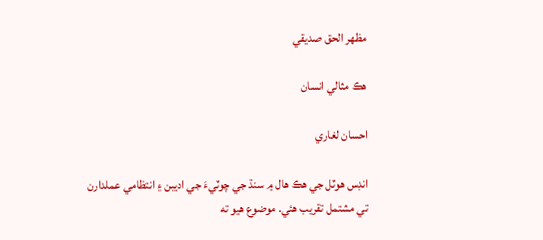مظهر الحق صديقي

هڪ مثالي انسان

احسان لغاري

انڊس هوٽل جي هڪ هال ۾ سنڌ جي چوٽيءَ جي اديبن ۽ انتظامي عملدارن تي مشتمل تقريب هئي. موضوع هيو ته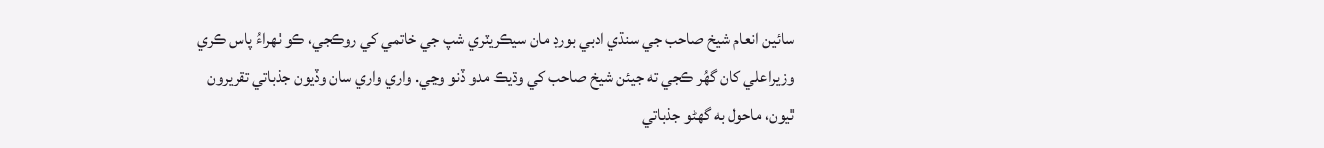سائين انعام شيخ صاحب جي سنڌي ادبي بورڊ مان سيڪريٽري شپ جي خاتمي کي روڪجي، ڪو ٺهراءُ پاس ڪري وزيراعلي کان گهُر ڪجي ته جيئن شيخ صاحب کي وڌيڪ مدو ڏنو وڃي. واري واري سان وڏيون جذباتي تقريرون ٿيون، ماحول به گهڻو جذباتي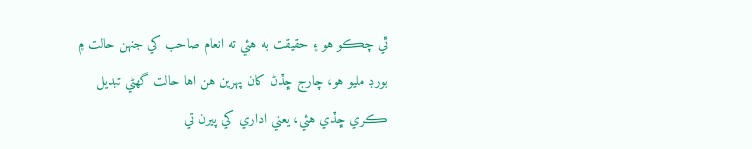ٿي چڪو هو ۽ حقيقت به هئي ته انعام صاحب کي جنهن حالت ۾ بورڊ مليو هو، چارج ڇڏڻ کان پهرين هن اها حالت گهڻي تبديل ڪري ڇڏي هئي، يعني اداري کي پيرن تي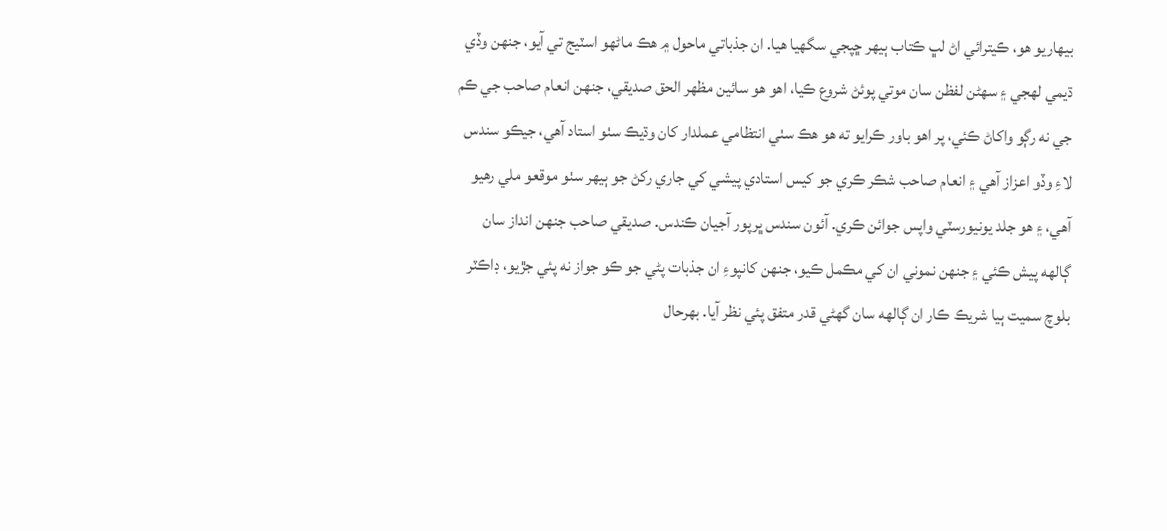بيهاريو هو، ڪيترائي اڻ لڀ ڪتاب ٻيهر ڇپجي سگهيا هيا. ان جذباتي ماحول ۾ هڪ ماڻهو اسٽيج تي آيو، جنهن وڏي ڌيمي لهجي ۽ سهڻن لفظن سان موتي پوئڻ شروع ڪيا، اهو هو سائين مظهر الحق صديقي، جنهن انعام صاحب جي ڪم جي نه رڳو واکاڻ ڪئي، پر اهو باور ڪرايو ته هو هڪ سٺي انتظامي عملدار کان وڌيڪ سٺو استاد آهي، جيڪو سندس لاءِ وڏو اعزاز آهي ۽ انعام صاحب شڪر ڪري جو کيس استادي پيشي کي جاري رکڻ جو ٻيهر سٺو موقعو ملي رهيو آهي، ۽ هو جلد يونيورسٽي واپس جوائن ڪري. آئون سندس ڀرپور آجيان ڪندس. صديقي صاحب جنهن انداز سان ڳالهه پيش ڪئي ۽ جنهن نموني ان کي مڪمل ڪيو، جنهن کانپوءِ ان جذبات پڻي جو ڪو جواز نه پئي جڙيو، ڊاڪٽر بلوچ سميت ٻيا شريڪ ڪار ان ڳالهه سان گهڻي قدر متفق پئي نظر آيا. بهرحال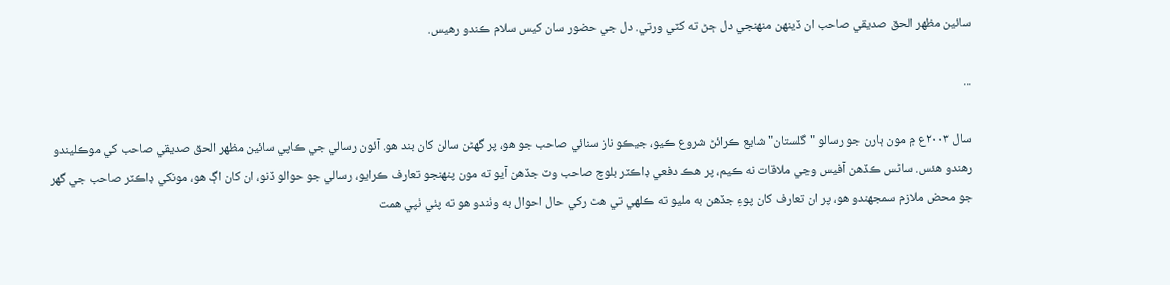سائين مظهر الحق صديقي صاحب ان ڏينهن منهنجي دل ڄڻ ته کٽي ورتي. دل جي حضور سان کيس سلام ڪندو رهيس.

...

سال ۲۰۰۳ع ۾ مون ٻارن جو رسالو "گلستان" شايع ڪرائڻ شروع ڪيو، جيڪو ناز سنائي صاحب جو هو، پر گهڻن سالن کان بند هو. آئون رسالي جي ڪاپي سائين مظهر الحق صديقي صاحب کي موڪليندو رهندو هئس. ساڻس ڪڏهن آفيس وڃي ملاقات نه ڪيم، پر هڪ دفعي ڊاڪٽر بلوچ صاحب وٽ جڏهن آيو ته مون پنهنجو تعارف ڪرايو، رسالي جو حوالو ڏنو، ان کان اڳ هو، مونکي ڊاڪٽر صاحب جي گهر جو محض ملازم سمجهندو هو، پر ان تعارف کان پوءِ جڏهن به مليو ته ڪلهي تي هٿ رکي حال احوال به وٺندو هو ته پٺي ٺپي همت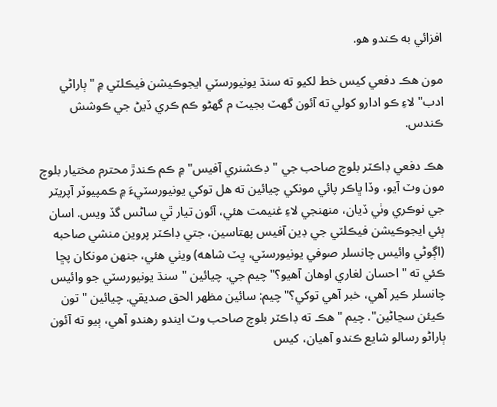افزائي به ڪندو هو.

مون هڪ دفعي کيس خط لکيو ته سنڌ يونيورسٽي ايجوڪيشن فيڪلٽي ۾ "ٻاراڻي ادب" لاءِ ڪو ادارو کولي ته آئون گهٽ بجيٽ م گهڻو ڪم ڪري ڏيڻ جي ڪوشش ڪندس.

هڪ دفعي ڊاڪٽر بلوچ صاحب جي "ڊڪشنري آفيس" ۾ ڪم ڪندڙ محترم مختيار بلوچ مون وٽ آيو، وڏا ڀاڪر پائي مونکي چيائين ته هل توکي يونيورسٽيءَ ۾ ڪمپيوٽر آپريٽر جي نوڪري وٺي ڏيان، منهنجي لاءِ غنيمت هئي، آئون تيار ٿي ساڻس گڏ ويس. اسان ٻئي ايجوڪيشن فيڪلٽي جي ڊين آفيس پهتاسين، جتي ڊاڪٽر پروين منشي صاحبه (اڳوڻي وائيس چانسلر صوفي يونيورسٽي، ڀٽ شاهه) ويٺي هئي، جنهن مونکان پڇا ڪئي ته "احسان لغاري اوهان آهيو؟" چيم جي. چيائين "سنڌ يونيورسٽي جو وائيس چانسلر ڪير آهي، خبر آهي توکي؟" چيم: سائين مظهر الحق صديقي. چيائين " تون ڪيئن سڃاڻين". چيم "هڪ ته ڊاڪٽر بلوچ صاحب وٽ ايندو رهندو آهي، ٻيو ته آئون ٻاراڻو رسالو شايع ڪندو آهيان، کيس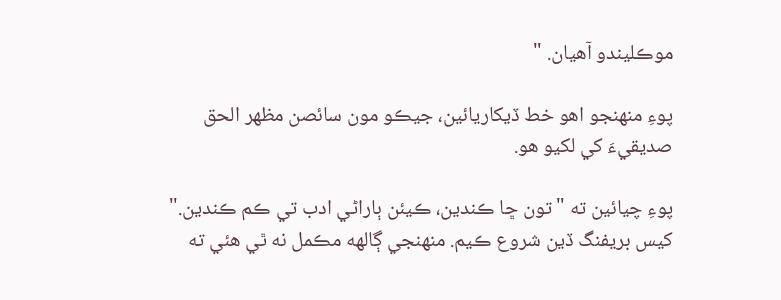موڪليندو آهيان. "

پوءِ منهنجو اهو خط ڏيکاريائين، جيڪو مون سائصن مظهر الحق صديقيءَ کي لکيو هو.

پوءِ چيائين ته "تون ڇا ڪندين، ڪيئن ٻاراڻي ادب تي ڪم ڪندين." کيس بريفنگ ڏين شروع ڪيم. منهنجي ڳالهه مڪمل نه ٿي هئي ته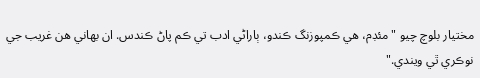مختيار بلوچ چيو "مئڊم، هي ڪمپوزنگ ڪندو، ٻاراڻي ادب تي ڪم پاڻ ڪندس. ان بهاني هن غريب جي نوڪري ٿي ويندي."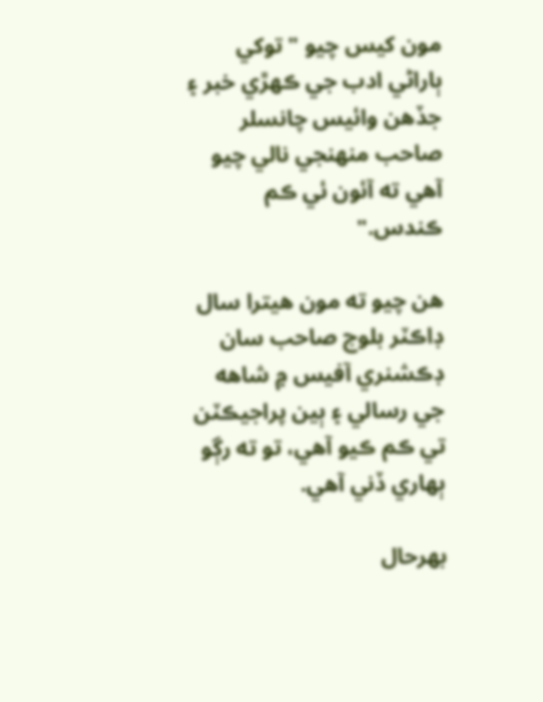مون کيس چيو "توکي ٻاراڻي ادب جي ڪهڙي خبر ۽ جڏهن وائيس چانسلر صاحب منهنجي نالي چيو آهي ته آئون ئي ڪم ڪندس."

هن چيو ته مون هيترا سال ڊاڪٽر بلوچ صاحب سان ڊڪشنري آفيس ۾ شاهه جي رسالي ۽ ٻين پراجيڪٽن تي ڪم ڪيو آهي، تو ته رڳو ٻهاري ڏني آهي.

بهرحال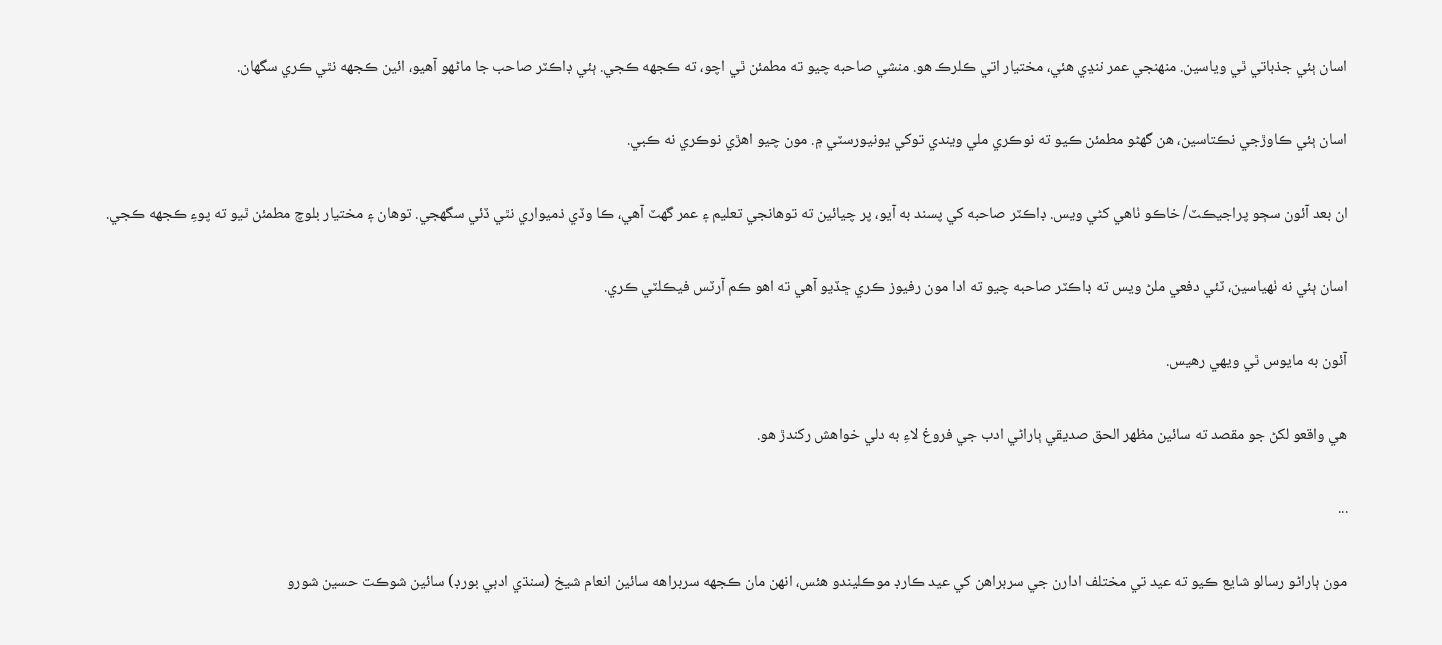اسان ٻئي جذباتي ٿي وياسين. منهنجي عمر ننڍي هئي، مختيار اتي ڪلرڪ هو. منشي صاحبه چيو ته مطمئن ٿي اچو، ته ڪجهه ڪجي. ٻئي ڊاڪٽر صاحب جا ماڻهو آهيو، ائين ڪجهه نٿي ڪري سگهان.

اسان ٻئي ڪاوڙجي نڪتاسين، هن گهڻو مطمئن ڪيو ته نوڪري ملي ويندي توکي يونيورسٽي ۾. مون چيو اهڙي نوڪري نه ڪبي.

ان بعد آئون سڄو پراجيڪٽ/ خاڪو ٺاهي کڻي ويس. ڊاڪٽر صاحبه کي پسند به آيو، پر چيائين ته توهانجي تعليم ۽ عمر گهٽ آهي، ڪا وڏي ذميواري نٿي ڏئي سگهجي. توهان ۽ مختيار بلوچ مطمئن ٿيو ته پوءِ ڪجهه ڪجي.

اسان ٻئي نه ٺهياسين، ٽئي دفعي ملڻ ويس ته ڊاڪٽر صاحبه چيو ته ادا مون رفيوز ڪري ڇڏيو آهي ته اهو ڪم آرٽس فيڪلٽي ڪري.

آئون به مايوس ٿي ويهي رهيس.

هي واقعو لکڻ جو مقصد ته سائين مظهر الحق صديقي ٻاراڻي ادب جي فروغ لاءِ به دلي خواهش رکندڙ هو.

...

مون ٻاراڻو رسالو شايع ڪيو ته عيد تي مختلف ادارن جي سربراهن کي عيد ڪارڊ موڪليندو هئس، انهن مان ڪجهه سربراهه سائين انعام شيخ (سنڌي ادبي بورڊ) سائين شوڪت حسين شورو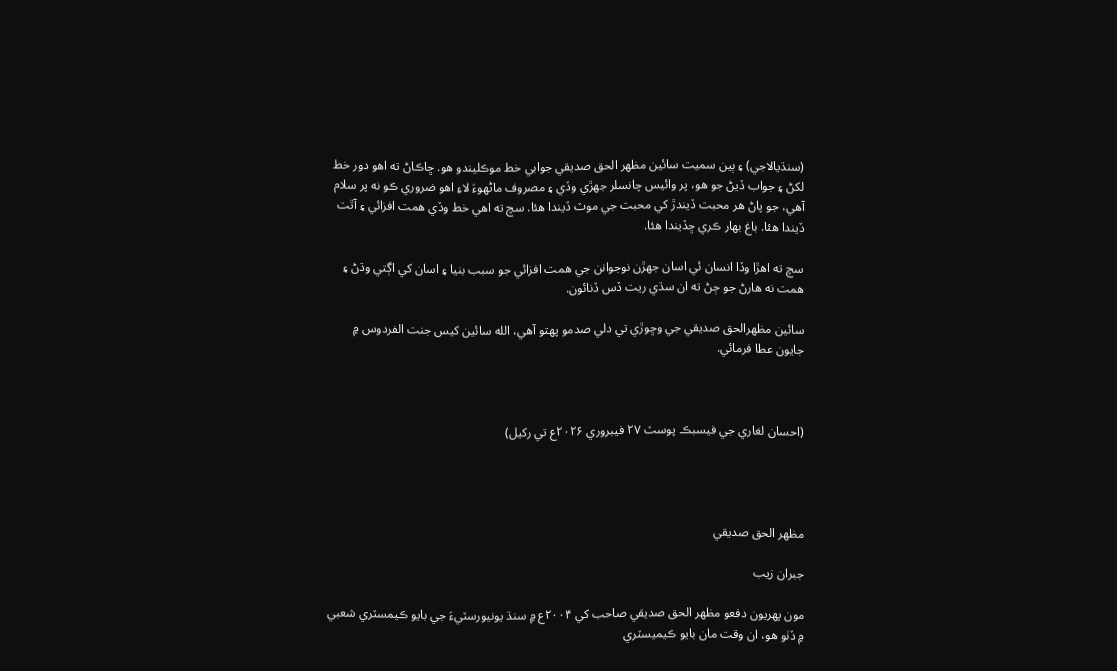(سنڌيالاجي) ۽ ٻين سميت سائين مظهر الحق صديقي جوابي خط موڪليندو هو. ڇاڪاڻ ته اهو دور خط لکڻ ۽ جواب ڏيڻ جو هو، پر وائيس چانسلر جهڙي وڏي ۽ مصروف ماڻهوءَ لاءِ اهو ضروري ڪو نه پر سلام آهي، جو پاڻ هر محبت ڏيندڙ کي محبت جي موٽ ڏيندا هئا. سچ ته اهي خط وڏي همت افزائي ۽ آٿت ڏيندا هئا. باغ بهار ڪري ڇڏيندا هئا.

سچ ته اهڙا وڏا انسان ئي اسان جهڙن نوجوانن جي همت افزائي جو سبب بنيا ۽ اسان کي اڳتي وڌڻ ۽ همت نه هارڻ جو ڄڻ ته ان سڌي ريت ڏس ڏنائون.

سائين مظهرالحق صديقي جي وڇوڙي تي دلي صدمو پهتو آهي، الله سائين کيس جنت الفردوس ۾ جايون عطا فرمائي.



(احسان لغاري جي فيسبڪ پوسٽ ۲۷ فيبروري ۲۰۲۶ع تي رکيل)




مظھر الحق صديقي

جبران زيب

مون پهريون دفعو مظهر الحق صديقي صاحب کي ۲۰۰۴ع ۾ سنڌ يونيورسٽيءَ جي بايو ڪيمسٽري شعبي ۾ ڏٺو هو، ان وقت مان بايو ڪيميسٽري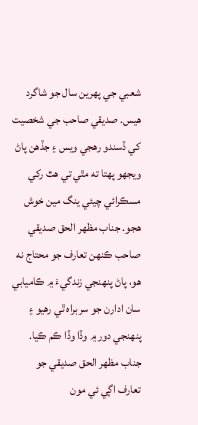شعبي جي پهرين سال جو شاگرد هيس. صديقي صاحب جي شخصيت کي ڏسندو رهجي ويس ۽ جڏهن پاڻ ويجهو پهتا ته مٿي تي هٿ رکي مسڪرائي چيئي ينگ مين خوش هجو. جناب مظهر الحق صديقي صاحب ڪنهن تعارف جو محتاج نه هو، پاڻ پنهنجي زندگيءَ ۾ ڪاميابي سان ادارن جو سربراه ٿي رهيو ۽ پنهنجي دور ۾ وڏا وڏا ڪم ڪيا. جناب مظهر الحق صديقي جو تعارف اڳي ئي مون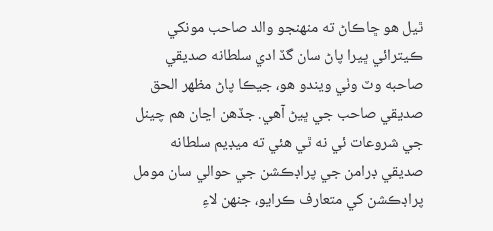ٿيل هو ڇاڪاڻ ته منهنجو والد صاحب مونکي ڪيترائي ڀيرا پاڻ سان گڏ ادي سلطانه صديقي صاحبه وٽ وٺي ويندو هو، جيڪا پاڻ مظهر الحق صديقي صاحب جي ڀيڻ آهي. جڏهن اڃان هم چينل جي شروعات ئي نه ٿي هئي ته ميڊيم سلطانه صديقي ڊرامن جي پراڊڪشن جي حوالي سان مومل پراڊڪشن کي متعارف ڪرايو، جنهن لاءِ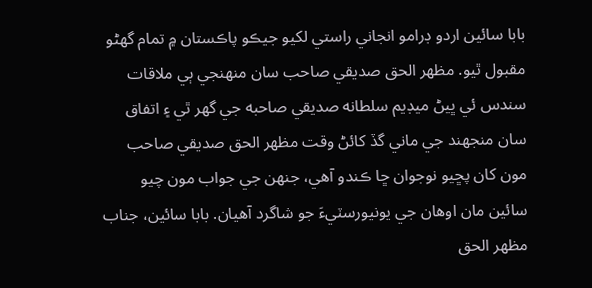بابا سائين اردو ڊرامو انجاني راستي لکيو جيڪو پاڪستان ۾ تمام گهڻو مقبول ٿيو. مظهر الحق صديقي صاحب سان منهنجي ٻي ملاقات سندس ئي ڀيڻ ميڊيم سلطانه صديقي صاحبه جي گهر ٿي ۽ اتفاق سان منجهند جي ماني گڏ کائڻ وقت مظهر الحق صديقي صاحب مون کان پڇيو نوجوان ڇا ڪندو آهي، جنهن جي جواب مون چيو سائين مان اوهان جي يونيورسٽيءَ جو شاگرد آهيان. بابا سائين، جناب مظهر الحق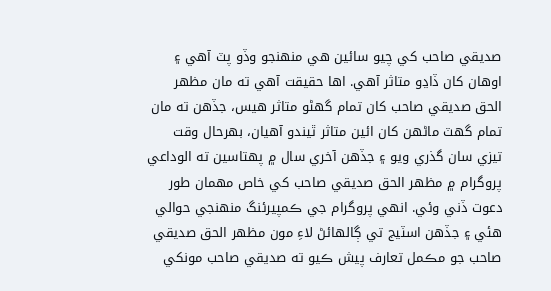صديقي صاحب کي چيو سائين هي منهنجو وڏو پٽ آهي ۽ اوهان کان ڏاڍو متاثر آهي. اها حقيقت آهي ته مان مظهر الحق صديقي صاحب کان تمام گهڻو متاثر هيس، جڏهن ته مان تمام گهٽ ماڻهن کان ائين متاثر ٿيندو آهيان، بهرحال وقت تيزي سان گذري ويو ۽ جڏهن آخري سال ۾ پهتاسين ته الوداعي پروگرام ۾ مظهر الحق صديقي صاحب کي خاص مهمان طور دعوت ڏني وئي. انهي پروگرام جي ڪمپيرئنگ منهنجي حوالي هئي ۽ جڏهن اسٽيج تي ڳالهائڻ لاءِ مون مظهر الحق صديقي صاحب جو مڪمل تعارف پيش ڪيو ته صديقي صاحب مونکي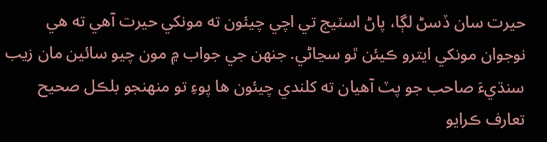حيرت سان ڏسڻ لڳا، پاڻ اسٽيج تي اچي چيئون ته مونکي حيرت آهي ته هي نوجوان مونکي ايترو ڪيئن ٿو سڃاڻي. جنهن جي جواب ۾ مون چيو سائين مان زيب سنڌيءَ صاحب جو پٽ آهيان ته کلندي چيئون ها پوءِ تو منهنجو بلڪل صحيح تعارف ڪرايو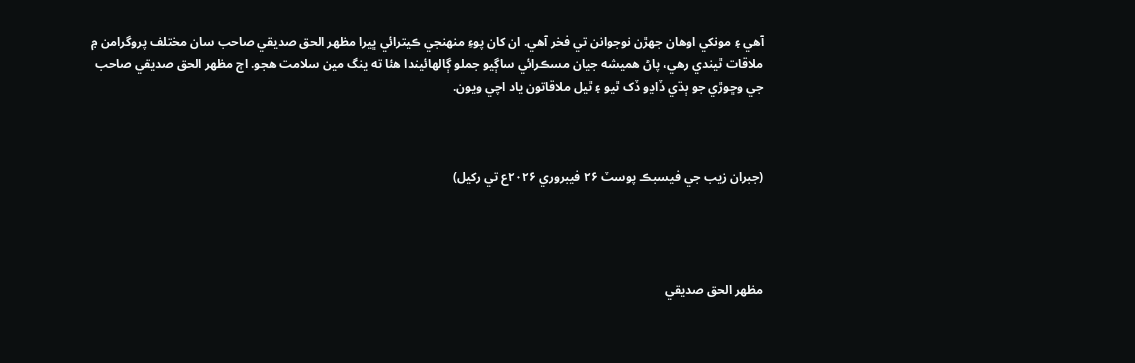آهي ۽ مونکي اوهان جهڙن نوجوانن تي فخر آهي. ان کان پوءِ منهنجي ڪيترائي ڀيرا مظهر الحق صديقي صاحب سان مختلف پروگرامن ۾ ملاقات ٿيندي رهي، پاڻ هميشه جيان مسڪرائي ساڳيو جملو ڳالهائيندا هئا ته ينگ مين سلامت هجو. اڄ مظهر الحق صديقي صاحب جي وڇوڙي جو ٻڌي ڏاڍو ڏک ٿيو ۽ ٿيل ملاقاتون ياد اچي ويون.



(جبران زيب جي فيسبڪ پوسٽ ۲۶ فيبروري ۲۰۲۶ع تي رکيل)




مظھر الحق صديقي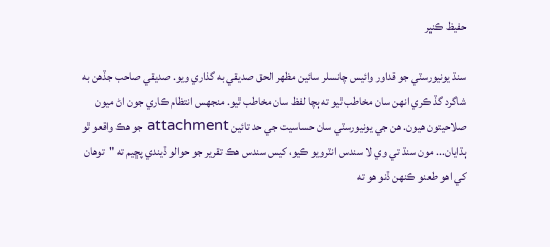حفيظ ڪنڀر

سنڌ يونيورسٽي جو قداور وائيس چانسلر سائين مظهر الحق صديقي به گذاري ويو. صديقي صاحب جڏهن به شاگرد گڏ ڪري انهن سان مخاطب ٿيو ته ٻچا لفظ سان مخاطب ٿيو. منجهس انتظام ڪاري جون اڻ ميون صلاحيتون هيون. هن جي يونيورسٽي سان حساسيت جي حد تائين attachment جو ھڪ واقعو ٿو ٻڌايان... مون سنڌ تي وي لا سندس انٽرويو ڪيو، کيس سندس هڪ تقرير جو حوالو ڏيندي پڇيم ته "توهان کي اهو طعنو ڪنهن ڏنو هو ته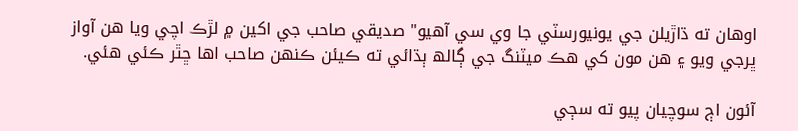اوهان ته ڌاڙيلن جي يونيورسٽي جا وي سي آهيو" صديقي صاحب جي اکين ۾ لڙڪ اچي ويا هن آواز ڀرجي ويو ۽ هن مون کي هڪ ميٽنگ جي ڳالھ ٻڌائي ته ڪيئن ڪنهن صاحب اها ڇٿر ڪئي هئي.

آئون اڄ سوچيان پيو ته سڄي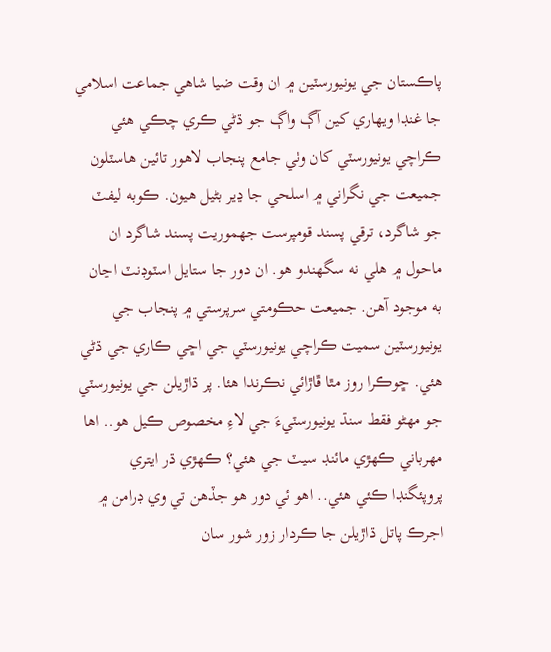پاڪستان جي يونيورسٽين ۾ ان وقت ضيا شاهي جماعت اسلامي جا غنڊا ويهاري کين آڳ واڳ جو ڌڻي ڪري چڪي هئي ڪراچي يونيورسٽي کان وٺي جامع پنجاب لاهور تائين هاسٽلون جميعت جي نگراني ۾ اسلحي جا ڍير بڻيل هيون. ڪوبه ليفٽ جو شاگرد، ترقي پسند قومپرست جهموريت پسند شاگرد ان ماحول ۾ هلي نه سگهندو هو. ان دور جا ستايل اسٽوڊنٽ اڃان به موجود آهن. جميعت حڪومتي سرپرستي ۾ پنجاب جي يونيورسٽين سميت ڪراچي يونيورسٽي جي اڇي ڪاري جي ڌڻي هئي. ڇوڪرا روز مٿا ڦاڙائي نڪرندا هئا. پر ڌاڙيلن جي يونيورسٽي جو مهڻو فقط سنڌ يونيورسٽيءَ جي لاءِ مخصوص ڪيل هو.. اها مهرباني ڪهڙي مائنڊ سيٽ جي هئي؟ ڪهڙي ڌر ايتري پروپئگنڊا ڪئي هئي.. اهو ئي دور هو جڏهن تي وي ڊرامن ۾ اجرڪ پاتل ڌاڙيلن جا ڪردار زور شور سان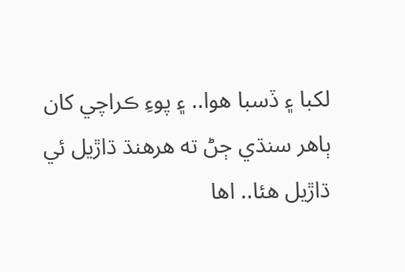لکبا ۽ ڏسبا هوا.. ۽ پوءِ ڪراچي کان ٻاهر سنڌي ڄڻ ته هرهنڌ ڌاڙيل ئي ڌاڙيل هئا.. اها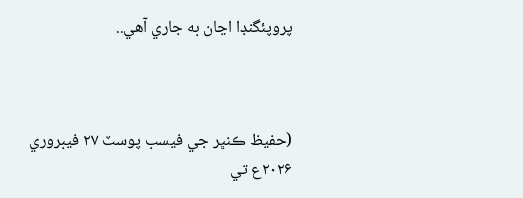پروپئگنڊا اڃان به جاري آهي..



(حفيظ ڪنڀر جي فيسب پوسٽ ۲۷ فيبروري ۲۰۲۶ع تي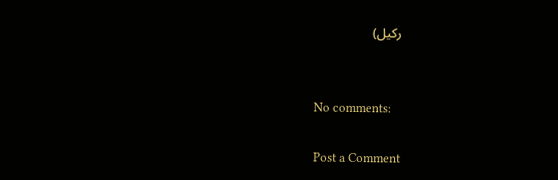رکيل)


No comments:

Post a Comment